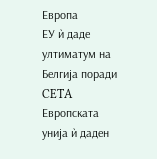Европа
ЕУ ѝ даде ултиматум на Белгија поради CETA
Европската унија ѝ даден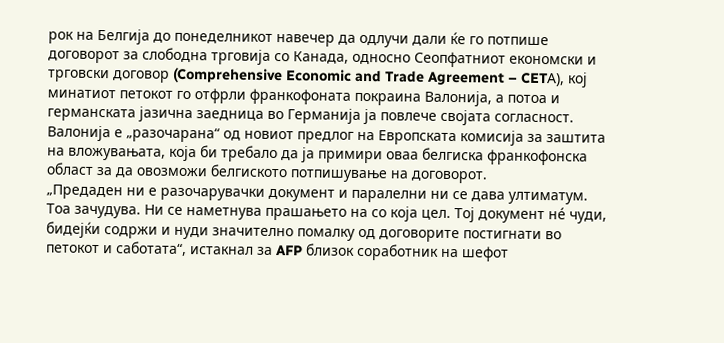рок на Белгија до понеделникот навечер да одлучи дали ќе го потпише договорот за слободна трговија со Канада, односно Сеопфатниот економски и трговски договор (Comprehensive Economic and Trade Agreement – CETА), кој минатиот петокот го отфрли франкофоната покраина Валонија, а потоа и германската јазична заедница во Германија ја повлече својата согласност.
Валонија е „разочарана“ од новиот предлог на Европската комисија за заштита на вложувањата, која би требало да ја примири оваа белгиска франкофонска област за да овозможи белгиското потпишување на договорот.
„Предаден ни е разочарувачки документ и паралелни ни се дава ултиматум. Тоа зачудува. Ни се наметнува прашањето на со која цел. Тој документ нé чуди, бидејќи содржи и нуди значително помалку од договорите постигнати во петокот и саботата“, истакнал за AFP близок соработник на шефот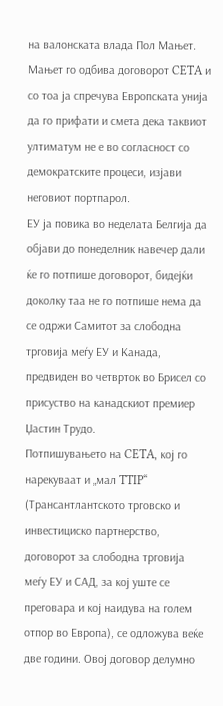на валонската влада Пол Мањет.
Мањет го одбива договорот CETA и со тоа ја спречува Европската унија да го прифати и смета дека таквиот ултиматум не е во согласност со демократските процеси, изјави неговиот портпарол.
ЕУ ја повика во неделата Белгија да објави до понеделник навечер дали ќе го потпише договорот, бидејќи доколку таа не го потпише нема да се одржи Самитот за слободна трговија меѓу ЕУ и Канада, предвиден во четврток во Брисел со присуство на канадскиот премиер Џастин Трудо.
Потпишувањето на CETA, кој го нарекуваат и „мал TTIP“ (Трансантлантското трговско и инвестициско партнерство, договорот за слободна трговија меѓу ЕУ и САД, за кој уште се преговара и кој наидува на голем отпор во Европа), се одложува веќе две години. Овој договор делумно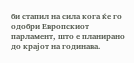би стапил на сила кога ќе го одобри Европскиот парламент, што е планирано до крајот на годинава.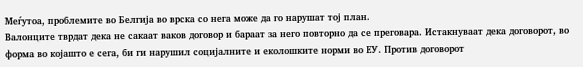Меѓутоа, проблемите во Белгија во врска со нега може да го нарушат тој план.
Валонците тврдат дека не сакаат ваков договор и бараат за него повторно да се преговара. Истакнуваат дека договорот, во форма во којашто е сега, би ги нарушил социјалните и еколошките норми во ЕУ. Против договорот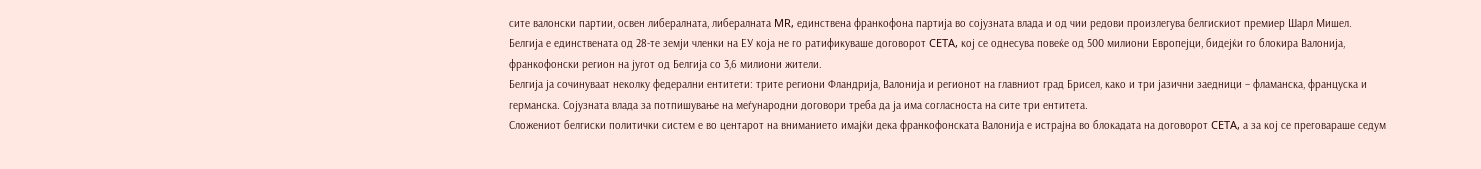сите валонски партии, освен либералната, либералната MR, единствена франкофона партија во сојузната влада и од чии редови произлегува белгискиот премиер Шарл Мишел.
Белгија е единствената од 28-те земји членки на ЕУ која не го ратификуваше договорот CETA, кој се однесува повеќе од 500 милиони Европејци, бидејќи го блокира Валонија, франкофонски регион на југот од Белгија со 3,6 милиони жители.
Белгија ја сочинуваат неколку федерални ентитети: трите региони Фландрија, Валонија и регионот на главниот град Брисел, како и три јазични заедници – фламанска, француска и германска. Сојузната влада за потпишување на меѓународни договори треба да ја има согласноста на сите три ентитета.
Сложениот белгиски политички систем е во центарот на вниманието имајќи дека франкофонската Валонија е истрајна во блокадата на договорот CETA, а за кој се преговараше седум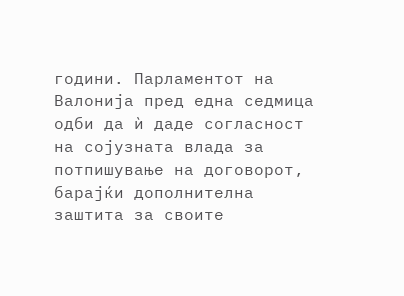години. Парламентот на Валонија пред една седмица одби да ѝ даде согласност на сојузната влада за потпишување на договорот, барајќи дополнителна заштита за своите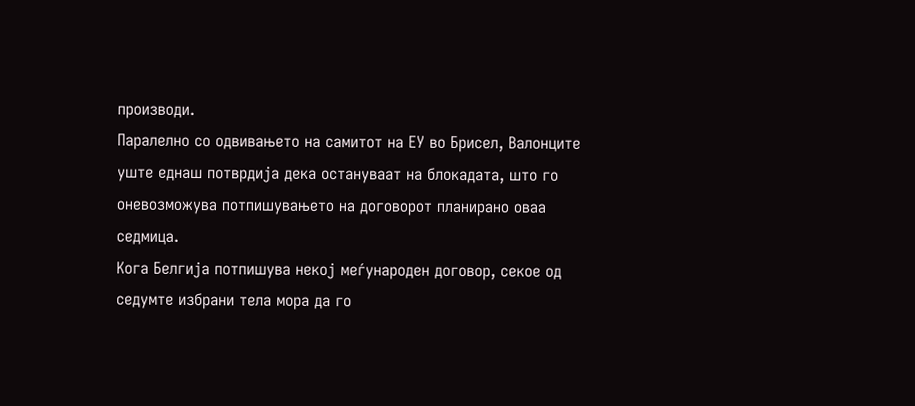производи.
Паралелно со одвивањето на самитот на ЕУ во Брисел, Валонците уште еднаш потврдија дека остануваат на блокадата, што го оневозможува потпишувањето на договорот планирано оваа седмица.
Кога Белгија потпишува некој меѓународен договор, секое од седумте избрани тела мора да го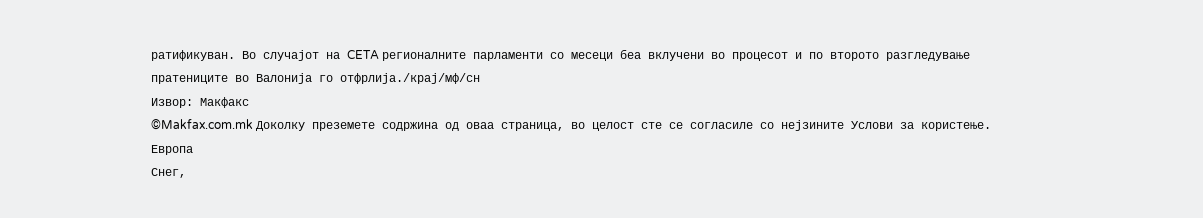ратификуван. Во случајот на CETA регионалните парламенти со месеци беа вклучени во процесот и по второто разгледување пратениците во Валонија го отфрлија./крај/мф/сн
Извор: Макфакс
©Makfax.com.mk Доколку преземете содржина од оваа страница, во целост сте се согласиле со нејзините Услови за користење.
Европа
Снег,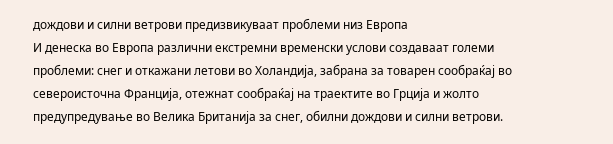дождови и силни ветрови предизвикуваат проблеми низ Европа
И денеска во Европа различни екстремни временски услови создаваат големи проблеми: снег и откажани летови во Холандија, забрана за товарен сообраќај во североисточна Франција, отежнат сообраќај на траектите во Грција и жолто предупредување во Велика Британија за снег, обилни дождови и силни ветрови.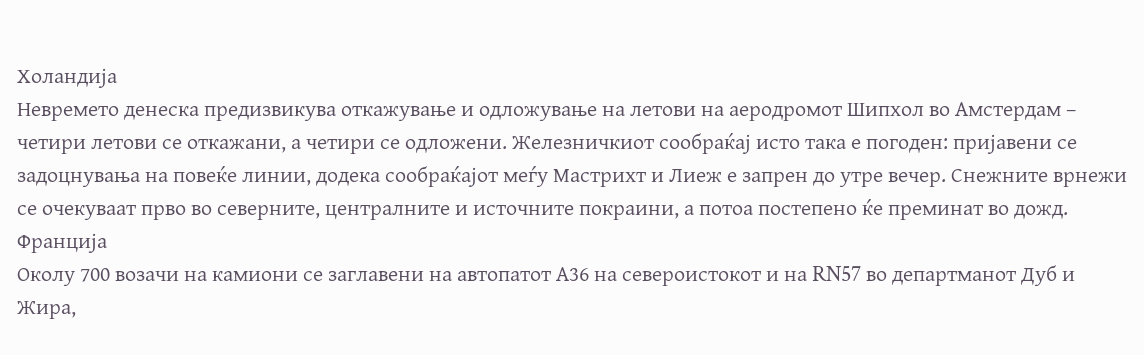Холандија
Невремето денеска предизвикува откажување и одложување на летови на аеродромот Шипхол во Амстердам – четири летови се откажани, а четири се одложени. Железничкиот сообраќај исто така е погоден: пријавени се задоцнувања на повеќе линии, додека сообраќајот меѓу Мастрихт и Лиеж е запрен до утре вечер. Снежните врнежи се очекуваат прво во северните, централните и источните покраини, а потоа постепено ќе преминат во дожд.
Франција
Околу 700 возачи на камиони се заглавени на автопатот А36 на североистокот и на RN57 во департманот Дуб и Жира,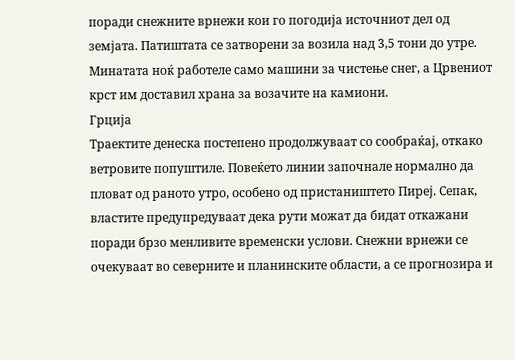поради снежните врнежи кои го погодија источниот дел од земјата. Патиштата се затворени за возила над 3,5 тони до утре. Минатата ноќ работеле само машини за чистење снег, а Црвениот крст им доставил храна за возачите на камиони.
Грција
Траектите денеска постепено продолжуваат со сообраќај, откако ветровите попуштиле. Повеќето линии започнале нормално да пловат од раното утро, особено од пристаништето Пиреј. Сепак, властите предупредуваат дека рути можат да бидат откажани поради брзо менливите временски услови. Снежни врнежи се очекуваат во северните и планинските области, а се прогнозира и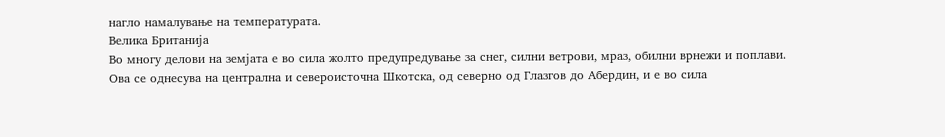нагло намалување на температурата.
Велика Британија
Во многу делови на земјата е во сила жолто предупредување за снег, силни ветрови, мраз, обилни врнежи и поплави. Ова се однесува на централна и североисточна Шкотска, од северно од Глазгов до Абердин, и е во сила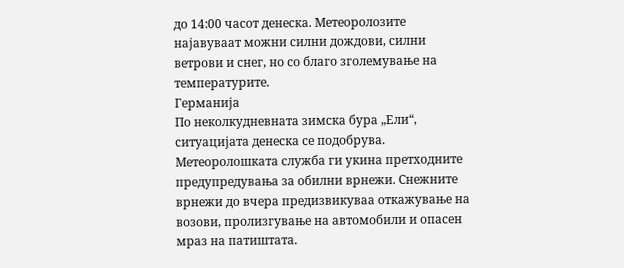до 14:00 часот денеска. Метеоролозите најавуваат можни силни дождови, силни ветрови и снег, но со благо зголемување на температурите.
Германија
По неколкудневната зимска бура „Ели“, ситуацијата денеска се подобрува. Метеоролошката служба ги укина претходните предупредувања за обилни врнежи. Снежните врнежи до вчера предизвикуваа откажување на возови, пролизгување на автомобили и опасен мраз на патиштата.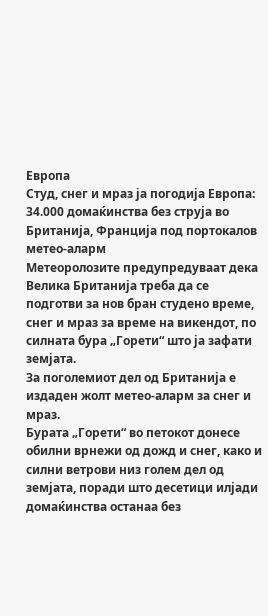Европа
Студ, снег и мраз ја погодија Европа: 34.000 домаќинства без струја во Британија, Франција под портокалов метео-аларм
Метеоролозите предупредуваат дека Велика Британија треба да се подготви за нов бран студено време, снег и мраз за време на викендот, по силната бура „Горети“ што ја зафати земјата.
За поголемиот дел од Британија е издаден жолт метео-аларм за снег и мраз.
Бурата „Горети“ во петокот донесе обилни врнежи од дожд и снег, како и силни ветрови низ голем дел од земјата, поради што десетици илјади домаќинства останаа без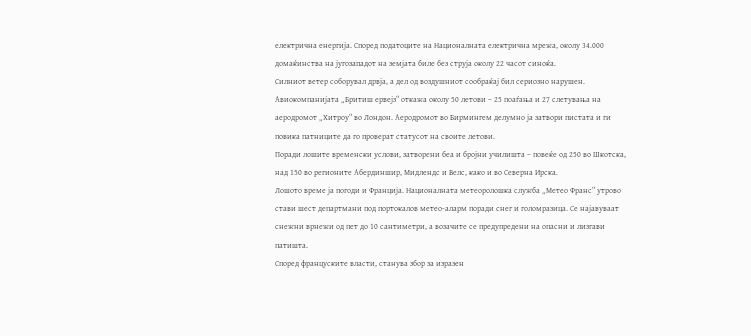електрична енергија. Според податоците на Националната електрична мрежа, околу 34.000 домаќинства на југозападот на земјата биле без струја околу 22 часот синоќа.
Силниот ветер соборувал дрвја, а дел од воздушниот сообраќај бил сериозно нарушен. Авиокомпанијата „Бритиш ервејз“ откажа околу 50 летови – 25 поаѓања и 27 слетувања на аеродромот „Хитроу“ во Лондон. Аеродромот во Бирмингем делумно ја затвори пистата и ги повика патниците да го проверат статусот на своите летови.
Поради лошите временски услови, затворени беа и бројни училишта – повеќе од 250 во Шкотска, над 150 во регионите Абердиншир, Мидлендс и Велс, како и во Северна Ирска.
Лошото време ја погоди и Франција. Националната метеоролошка служба „Метео Франс“ утрово стави шест департмани под портокалов метео-аларм поради снег и голомразица. Се најавуваат снежни врнежи од пет до 10 сантиметри, а возачите се предупредени на опасни и лизгави патишта.
Според француските власти, станува збор за изразен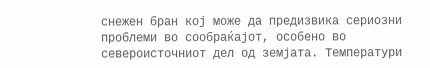снежен бран кој може да предизвика сериозни проблеми во сообраќајот, особено во североисточниот дел од земјата. Температури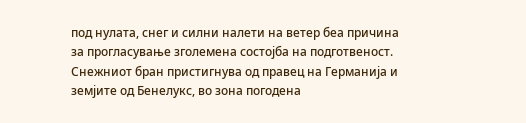под нулата, снег и силни налети на ветер беа причина за прогласување зголемена состојба на подготвеност.
Снежниот бран пристигнува од правец на Германија и земјите од Бенелукс, во зона погодена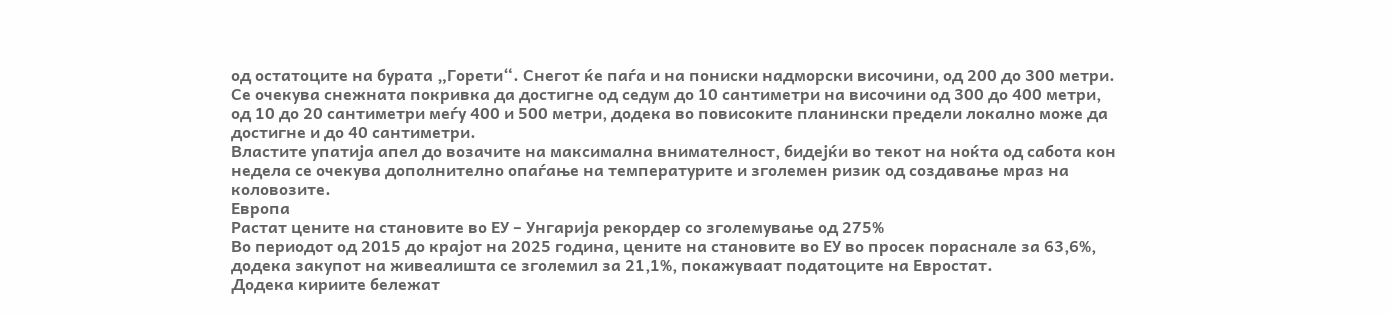од остатоците на бурата „Горети“. Снегот ќе паѓа и на пониски надморски височини, од 200 до 300 метри.
Се очекува снежната покривка да достигне од седум до 10 сантиметри на височини од 300 до 400 метри, од 10 до 20 сантиметри меѓу 400 и 500 метри, додека во повисоките планински предели локално може да достигне и до 40 сантиметри.
Властите упатија апел до возачите на максимална внимателност, бидејќи во текот на ноќта од сабота кон недела се очекува дополнително опаѓање на температурите и зголемен ризик од создавање мраз на коловозите.
Европа
Растат цените на становите во ЕУ – Унгарија рекордер со зголемување од 275%
Во периодот од 2015 до крајот на 2025 година, цените на становите во ЕУ во просек пораснале за 63,6%, додека закупот на живеалишта се зголемил за 21,1%, покажуваат податоците на Евростат.
Додека кириите бележат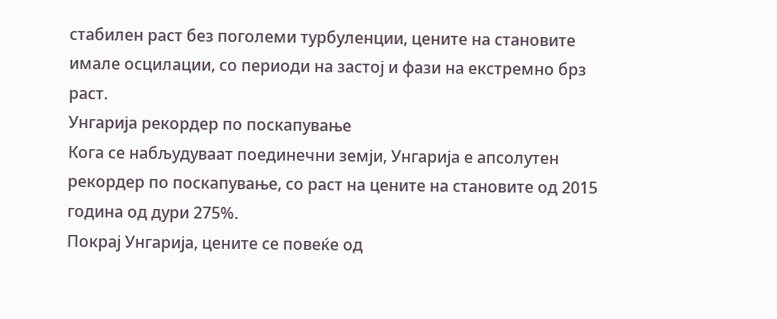стабилен раст без поголеми турбуленции, цените на становите имале осцилации, со периоди на застој и фази на екстремно брз раст.
Унгарија рекордер по поскапување
Кога се набљудуваат поединечни земји, Унгарија е апсолутен рекордер по поскапување, со раст на цените на становите од 2015 година од дури 275%.
Покрај Унгарија, цените се повеќе од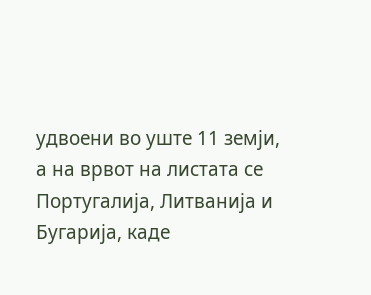удвоени во уште 11 земји, а на врвот на листата се Португалија, Литванија и Бугарија, каде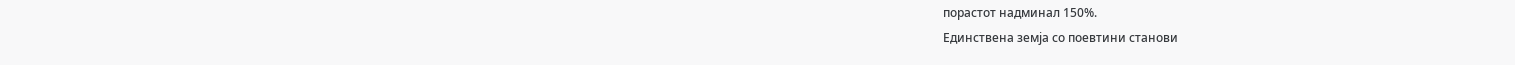порастот надминал 150%.
Единствена земја со поевтини станови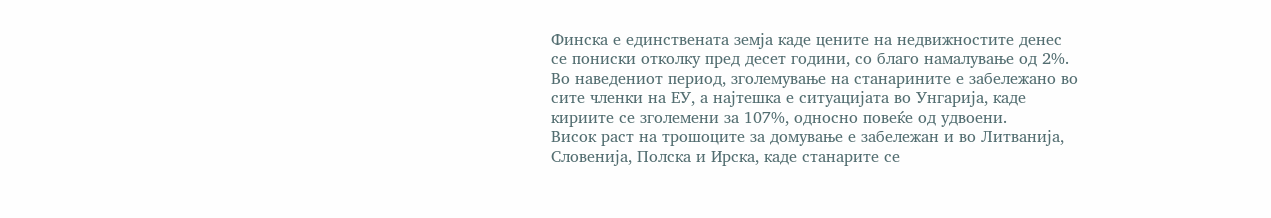Финска е единствената земја каде цените на недвижностите денес се пониски отколку пред десет години, со благо намалување од 2%.
Во наведениот период, зголемување на станарините е забележано во сите членки на ЕУ, а најтешка е ситуацијата во Унгарија, каде кириите се зголемени за 107%, односно повеќе од удвоени.
Висок раст на трошоците за домување е забележан и во Литванија, Словенија, Полска и Ирска, каде станарите се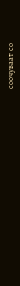соочуваат со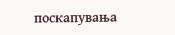поскапувања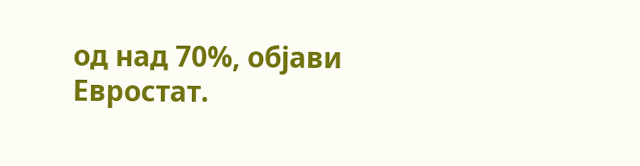од над 70%, објави Евростат.